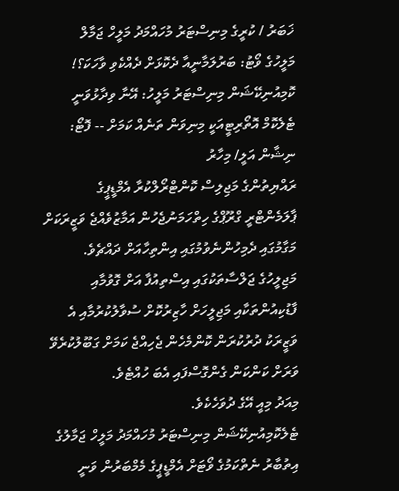ޚަބަރު / ކުރީގެ މިނިސްޓަރު މުހައްމަދު މަލީހް ޖަމާލް
މަލީހުގެ ވޯޓު: ބަރުލަމާނީއާ ދެކޮޅަށް ދެއްކެވި ވާހަކަ؟!
ކޮމިއުނިކޭޝަން މިނިސްޓަރު މަލީހު: އޭނާ ވިދާޅުވަނީ ޓެލެކޮމް އޮތޯރިޓީއަކީ މިނިވަން ތަނެއް ކަމަށް -- ފޮޓޯ: ނިޝާން އަލީ/ މިހާރު
ރައްޔިތުންގެ މަޖިލިސް ކޮންޓްރޯލްކުރާ އެމްޑީޕީގެ ޕާލަމެންޓްރީ ގްރޫޕްގެ ހިތްހަމަނުޖެހުން އަމާޒުވެއްޖެ ވަޒީރަކަށް މަގާމުގައި ދެމިހުންނެވުމުގައި އިންތިހާއަށް ދައްޗެވެ. މަޖިލީހުގެ ޖަލްސާތަކުގައި އިސްތިއުފާ އަށް ގޮވުމާއި ފާޑުކިއުންތަކާއި މަޖިލީހަށް ހާޒިރުކޮށް ސުވާލުކުރުމާއި އެ ވަޒީރަކު ދުރުކުރަން ކޮންމެހެން ޖެހިއްޖެ ކަމަށް ގަބޫލުކުރެވޭ ވަރަށް ކަންކަން ގެންގޮސްފައި އެބަ ހުއްޓެވެ.
މިއަދު މިއީ އޭގެ ދުވަހެކެވެ.
ޓެލެކޮމިއުނިކޭޝަން މިނިސްޓަރު މުހައްމަދު މަލީހް ޖަމާލުގެ އިތުބާރު ނެތްކަމުގެ ވޯޓަށް އެމްޑީޕީގެ މެމްބަރުން ވަނީ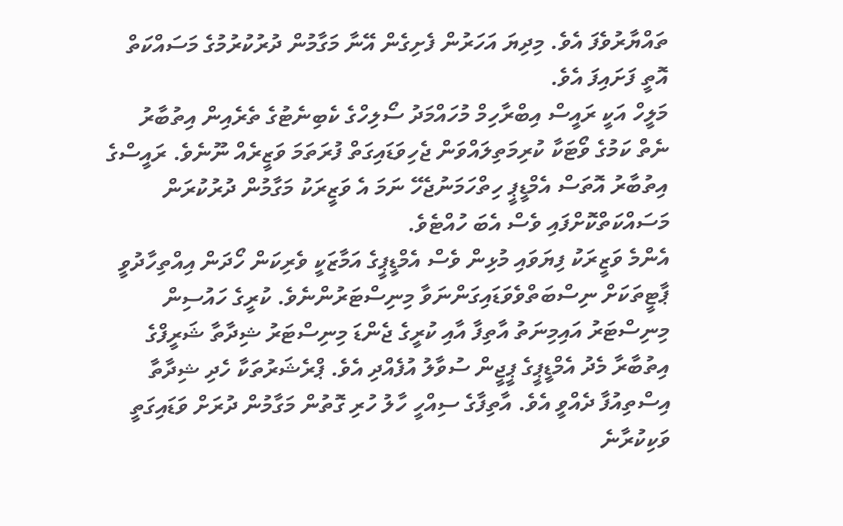ތައްޔާރުވެފަ އެވެ. މިދިޔަ އަހަރުން ފެށިގެން އޭނާ މަގާމުން ދުރުކުރުމުގެ މަސައްކަތް އޮތީ ފަށައިފަ އެވެ.
މަލީހް އަކީ ރައީސް އިބްރާހިމް މުހައްމަދު ސޯލިހްގެ ކެބިނެޓުގެ ތެރެއިން އިތުބާރު ނެތް ކަމުގެ ވޯޓަކާ ކުރިމަތިލައްވަން ޖެހިވަޑައިގަތް ފުރަތަމަ ވަޒީރެއް ނޫނެވެ. ރައީސްގެ އިތުބާރު އޮތަސް އެމްޑީޕީ ހިތްހަމަނުޖެހޭ ނަމަ އެ ވަޒީރަކު މަގާމުން ދުރުކުރަން މަސައްކަތްކޮށްފައި ވެސް އެބަ ހުއްޓެވެ.
އެންމެ ވަޒީރަކު ފިޔަވައި މުޅިން ވެސް އެމްޑީޕީގެ އަމާޒަކީ ވެރިކަން ހޯދަން އިއްތިހާދުވީ ޕާޓީތަކަށް ނިސްބަތްވެވަޑައިގަންނަވާ މިނިސްޓަރުންނެވެ. ކުރީގެ ހައުސިން މިނިސްޓަރު އައިމިނަތު އާތިފާ އާއި ކުރީގެ ޖެންޑަ މިނިސްޓަރު ޝިދާތާ ޝަރީފްގެ އިތުބާރާ މެދު އެމްޑީޕީގެ ޕީޖީން ސުވާލު އުފެއްދި އެވެ. ޕްރެޝަރުތަކާ ހެދި ޝިދާތާ އިސްތިއުފާ ދެއްވީ އެވެ. އާތިފާގެ ސިއްހީ ހާލު ހުރި ގޮތުން މަގާމުން ދުރަށް ވަޑައިގަތީ ވަކިކުރާނެ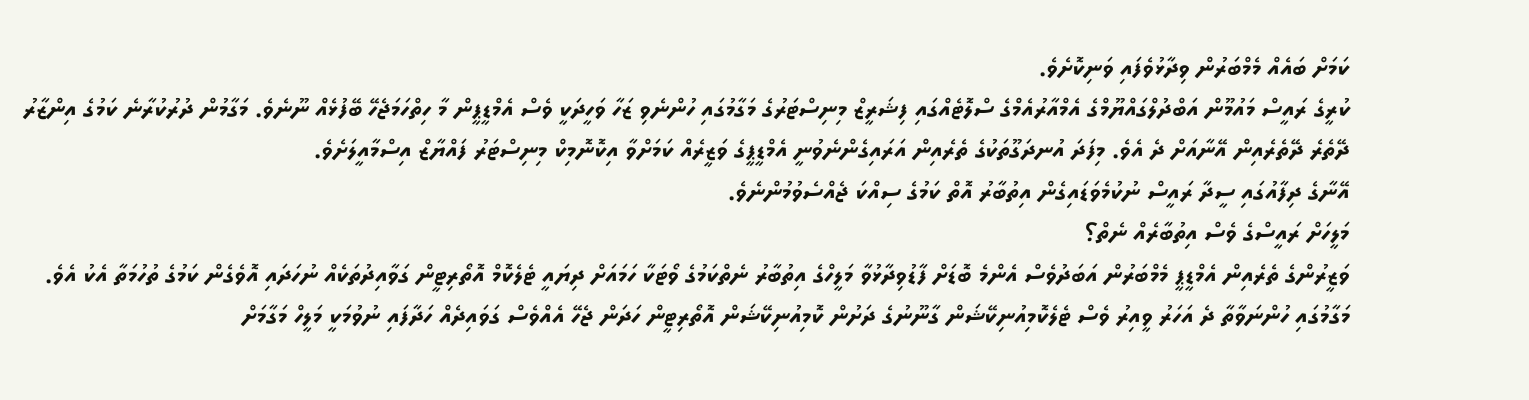ކަމަށް ބައެއް މެމްބަރުން ވިދާޅުވެފައި ވަނިކޮށެވެ.
ކުރީގެ ރައީސް މައުމޫން އަބްދުލްގައްޔޫމްގެ އެމްއާރުއެމްގެ ސްލޮޓެއްގައި ފިޝަރީޒް މިނިސްޓަރުގެ މަގާމުގައި ހުންނެވި ޒަހާ ވަހީދަކީ ވެސް އެމްޑީޕީން މާ ހިތްހަމަޖެހޭ ބޭފުޅެއް ނޫނެވެ. މަގާމުން ދުރުކުރާނެ ކަމުގެ އިންޒާރު ދޭތެރެ ދޭތެރެއިން އޭނާއަށް ދެ އެވެ. މިފަދަ އުނދަގޫތަކުގެ ތެރެއިން އަރައިގެންނެވުނީ އެމްޑީޕީގެ ވަޒީރެއް ކަމަށްވާ އިކޮނޮމިކް މިނިސްޓަރު ފައްޔާޒް އިސްމާއީލަށެވެ.
އޭނާގެ ދިފާއުގައި ސީދާ ރައީސް ނުކުމެވަޑައިގެން އިތުބާރު އޮތް ކަމުގެ ސިއްކަ ޖެއްސެވުމުންނެވެ.
މަލީހަށް ރައީސްގެ ވެސް އިތުބާރެއް ނެތް؟
ވަޒީރުންގެ ތެރެއިން އެމްޑީޕީ މެމްބަރުން އަބަދުވެސް އެންމެ ބޮޑަށް ފާޑުވިދާޅުވާ މަލީހްގެ އިތުބާރު ނެތްކަމުގެ ވޯޓަކާ ހަމައަށް ދިޔައީ ޓެލެކޮމް އޮތޯރިޓީން ގަވާއިދުތަކެއް ނުހަދައި އޮވެގެން ކަމުގެ ތުހުމަތާ އެކު އެވެ. މަގާމުގައި ހުންނަވާތާ ދެ އަހަރު ވީއިރު ވެސް ޓެލެކޮމިއުނިކޭޝަން ގާނޫނުގެ ދަށުން ކޮމިއުނިކޭޝަން އޮތޯރިޓީން ހަދަން ޖެހޭ އެއްވެސް ގަވައިދެއް ހަދާފައި ނުވުމަކީ މަލީހް މަގާމަށް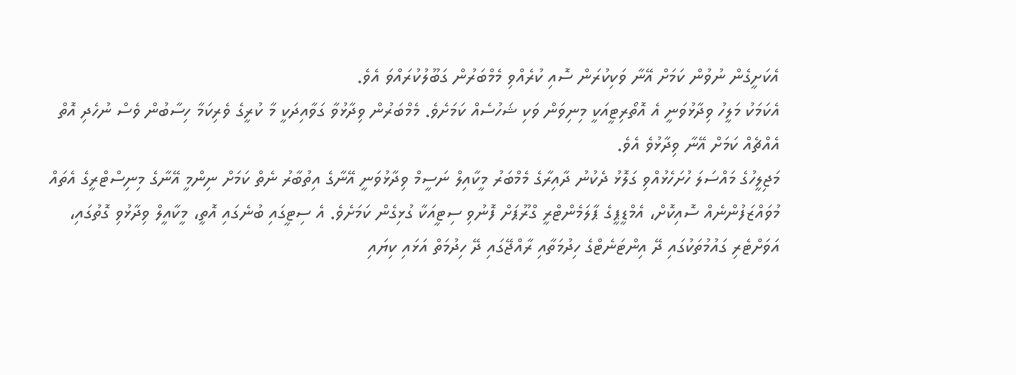އެކަށީގެން ނުވުން ކަމަށް އޭނާ ވަކިކުރަން ސޮއި ކުރެއްވި މެމްބަރުން ގަބޫލުކުރައްވަ އެވެ.
އެކަމަކު މަލީހު ވިދާޅުވަނީ އެ އޮތޯރިޓީއަކީ މިނިވަން ވަކި ޝަހުސެއް ކަމަށެވެ. މެމްބަރުން ވިދާޅުވާ ގަވާއިދަކީ މާ ކުރީގެ ވެރިކަމާ ހިސާބުން ވެސް ނުހެދި އޮތް އެއްޗެއް ކަމަށް އޭނާ ވިދާޅުވެ އެވެ.
މަޖިލީހުގެ މައްސަލަ ހުށަހެޅުއްވި ގަލޮޅު ދެކުނު ދާއިރާގެ މެމްބަރު މީކާއިލް ނަސީމް ވިދާޅުވަނީ އޭނާގެ އިތުބާރު ނެތް ކަމަށް ނިންމީ އޭނާގެ މިނިސްޓްރީގެ އެތައް މުވައްޒަފުންނެއް ސޮއިކޮށް، އެމްޑީޕީގެ ޕާލަމެންޓްރީ ގްރޫޕަށް ފޮނުވި ސިޓީއަކާ ގުޅިގެން ކަމަށެވެ. އެ ސިޓީގައި ބުނެގައި އޮތީ، މީކާއީލް ވިދާޅުވި ގޮތުގައި، އަވަށްޓެރި ގައުމުތަކުގައި ދޭ އިންޓަނެޓްގެ ހިދުމަތާއި ރާއްޖޭގައި ދޭ ހިދުމަތް އަޅައި ކިޔައި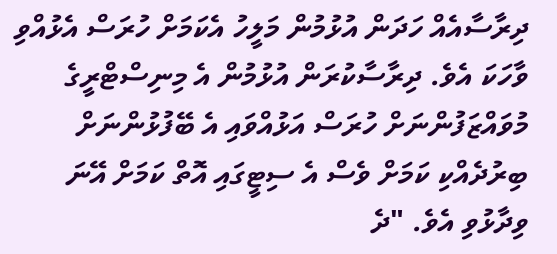ދިރާސާއެއް ހަދަން އުޅުމުން މަލީހު އެކަމަށް ހުރަސް އެޅުއްވި ވާހަކަ އެވެ. ދިރާސާކުރަން އުޅުމުން އެ މިނިސްޓްރީގެ މުވައްޒަފުންނަށް ހުރަސް އަޅުއްވައި އެ ބޭފުޅުންނަށް ބިރުދެއްކި ކަމަށް ވެސް އެ ސިޓީގައި އޮތް ކަމަށް އޭނަ ވިދާޅުވި އެވެ. "ދެ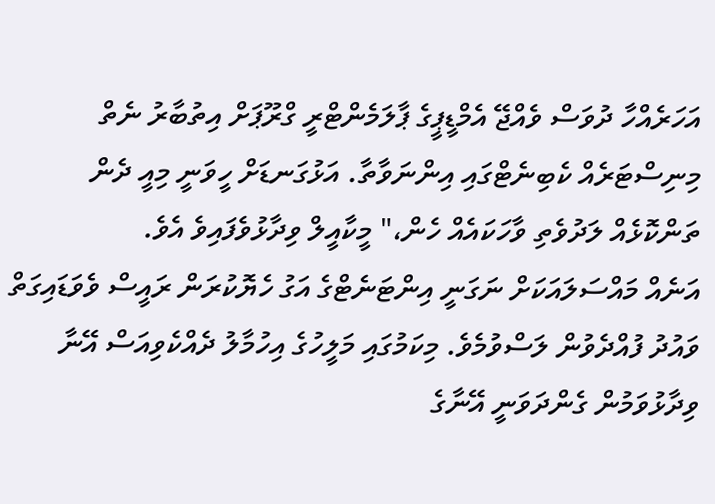އަހަރެއްހާ ދުވަސް ވެއްޖޭ އެމްޑީޕީގެ ޕާލަމެންޓްރީ ގްރޫޕަށް އިތުބާރު ނެތް މިނިސްޓަރެއް ކެބިނެޓްގައި އިންނަވާތާ. އަޅުގަނޑަށް ހީވަނީ މިއީ ދެން ތަންކޮޅެއް ލަދުވެތި ވާހަކައެއް ހެން،" މީކާއީލް ވިދާޅުވެފައިވެ އެވެ.
އަނެއް މައްސަލައަކަށް ނަގަނީ އިންޓަނެޓްގެ އަގު ހެޔޮކުރަން ރައީސް ވެވަޑައިގަތް ވައުދު ފުއްދެވުން ލަސްވުމެވެ. މިކަމުގައި މަލީހުގެ އިހުމާލު ދެއްކެވިއަސް އޭނާ ވިދާޅުވަމުން ގެންދަވަނީ އޭނާގެ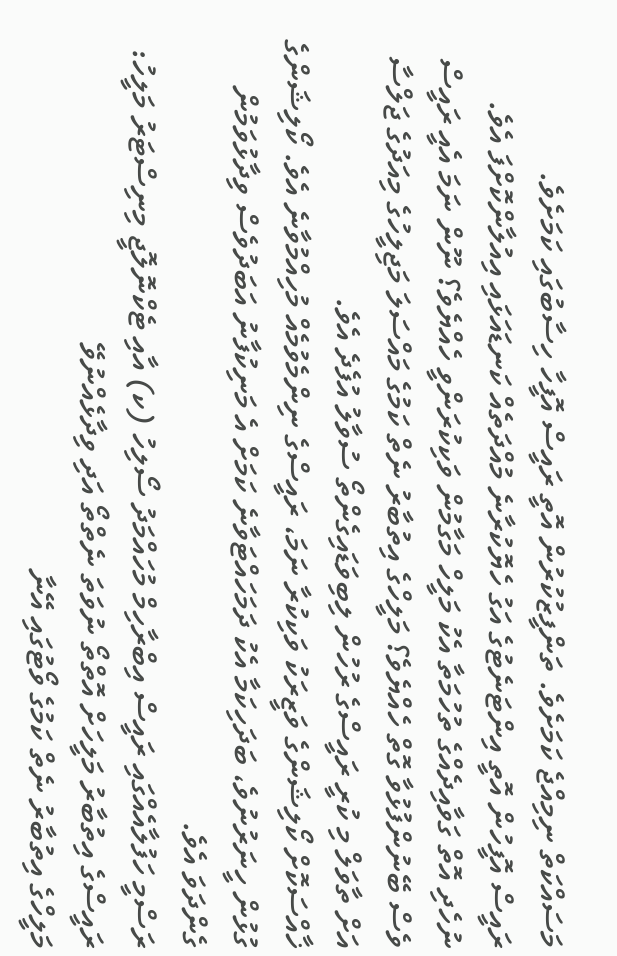މަސައްކަތް ނިމިއްޖެ ކަމަށެވެ. ތަންފީޒުކުރުން އޮތީ ރައީސް އޮފީހާ ހިސާބުގައި ކަމަށެވެ.
ރައީސް އޮފީހުން އޮތީ އިންޓަނެޓުގެ އަގު ހެޔޮކުރާނެ މުއްދަތެއް ކަނޑައަޅައި އިއުލާންކޮށްފަ އެވެ.
ނުހެދި އޮތް ގަވާއިދެއްގެ ތުހުމަތާ އެކު މަލީހް މަގާމުން ވަކިކުރަންވީ ހެއްޔެވެ؟ ނޫން ނަމަ އެއީ ރައީސް ވެސް ބޭނުންފުޅުވާ ގޮތް ހެއްޔެވެ؟ މަލީހްގެ އިތުބާރު ނެތް ކަމުގެ މައްސަލަ މަޖިލީހުގެ މިއަދުގެ ޖަލްސާ އަށް ތާވަލް މި ކުރީ ރައީސްގެ ރުހުން ލިބިވަޑައިގެންތޯ ސުވާލު އުފެދެ އެވެ.
ޚާއްސަކޮށް ކޯލިޝަންގެ ވަޒީރަކު ވަކިކުރާ ނަމަ، ރައީސްގެ ނިންމެވުމެއް މުހިއްމުވާނެ އެވެ. ކޯލިޝަންގެ ގުޅުން ހީނަރުނުވެ، ބަދަހިކަމާ އެކު ދަމަހައްޓަވާނެ ކަމަށް އެ މަނިކުފާނު އަބަދުވެސް ވިދާޅުވަމުން ގެންދަވަ އެވެ.
ރަސްމީ ހަފުލާއެއްގައި ރައީސް އިބްރާހިމް މުހައްމަދު ސޯލިހު (ކ) އާއި ޓެކްނޮލޮޖީ މިނިސްޓަރު މަލީހު: ރައީސްގެ އިތުބާރު މަލީހަށް އޮތްތޯ ނުވަތަ ނެތްތޯ އަދި ވިދާޅެއްނުވޭ
މަލީހްގެ އިތުބާރު ނެތް ކަމުގެ ވޯޓުގައި އޭނާ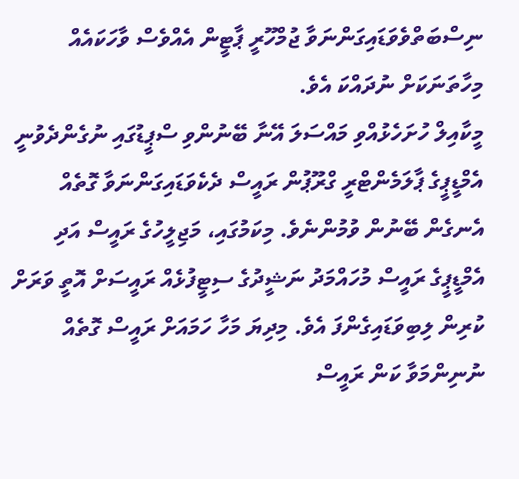ނިސްބަތްވެވަޑައިގަންނަވާ ޖުމްހޫރީ ޕާޓީން އެއްވެސް ވާހަކައެއް މިހާތަނަކަށް ނުދައްކަ އެވެ.
މީކާއިލް ހުށަހެޅުއްވި މައްސަލަ އޭނާ ބޭނުންވި ސްޕީޑުގައި ނުގެންދެވުނީ އެމްޑީޕީގެ ޕާލަމެންޓްރީ ގްރޫޕުން ރައީސް ދެކެވަޑައިގަންނަވާ ގޮތެއް އެނގެން ބޭނުން ވުމުންނެވެ. މިކަމުގައި، މަޖިލީހުގެ ރައީސް އަދި އެމްޑީޕީގެ ރައީސް މުހައްމަދު ނަޝީދުގެ ސިޓީފުޅެއް ރައީސަށް އޮތީ ވަރަށް ކުރިން ލިބިވަޑައިގެންފަ އެވެ. މިދިޔަ މަހާ ހަމައަށް ރައީސް ގޮތެއް ނުނިންމަވާ ކަން ރައީސް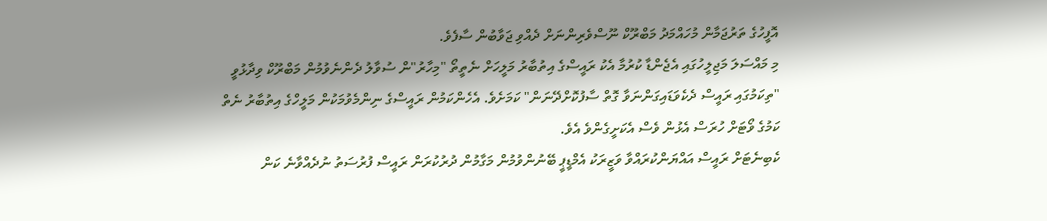އޮފީހުގެ ތަރުޖަމާން މުހައްމަދު މަބްރޫކް ނޫސްވެރިންނަށް ދެއްވި ޖަވާބުން ސާފެވެ.
މި މައްސަލަ މަޖިލީހުގައި އެޖެންޑާ ކުރުމާ އެކު ރައީސްގެ އިތުބާރު މަލީހަށް ނެތީތޯ "މިހާރު"ން ސުވާލު ދެންނެވުމުން މަބްރޫކް ވިދާޅުވީ "ތިކަމުގައި ރައީސް ދެކެވަޑައިގަންނަވާ ގޮތް ސާފުކޮށްދޭނަން" ކަމަށެވެ. އެހެންކަމުން ރައީސްގެ ނިންމެވުމަކުން މަލީހްގެ އިތުބާރު ނެތް ކަމުގެ ވޯޓަށް ހުރަސް އެޅުން ވެސް އެކަށީގެންވެ އެވެ.
ކެބިނެޓަށް ރައީސް އައްޔަންކުރައްވާ ވަޒީރަކު އެމްޑީޕީ ބޭނުންވުމުން މަގާމުން ދުރުކުރަން ރައީސް ފުރުސަތު ނުދެއްވާނެ ކަން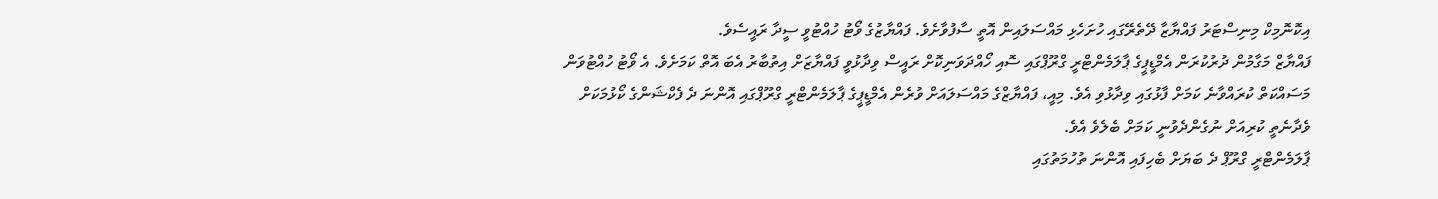އިކޮނޮމިކް މިނިސްޓަރު ފައްޔާޒާ ދޭތެރޭގައި ހުށަހެޅި މައްސަލައިން އޮތީ ސާފުވާށެވެ. ފައްޔާޒުގެ ވޯޓު ހުއްޓުވީ ސީދާ ރައީސެވެ.
ފައްޔާޒް މަގާމުން ދުރުކުރަން އެމްޑީޕީގެ ޕާލަމެންޓްރީ ގްރޫޕްގައި ސޮއި ހޯއްދަވަނިކޮށް ރައީސް ވިދާޅުވީ ފައްޔާޒަށް އިތުބާރު އެބަ އޮތް ކަމަށެވެ. އެ ވޯޓު ހުއްޓުވަން މަސައްކަތް ކުރައްވާނެ ކަމަށް ފާޅުގައި ވިދާޅުވި އެވެ. މިއީ، ފައްޔާޒްގެ މައްސަލައަށް ވުރެން އެމްޑީޕީގެ ޕާލަމެންޓްރީ ގްރޫޕްގައި އޮންނަ ދެ ފެކްޝަންގެ ކޯޅުމަކަށް ވެދާނެތީ ކުރިއަށް ނުގެންދެވުނީ ކަމަށް ބެލެވެ އެވެ.
ޕާލަމެންޓްރީ ގްރޫޕް ދެ ބަޔަށް ބެހިފައި އޮންނަ ތުހުމަތުގައި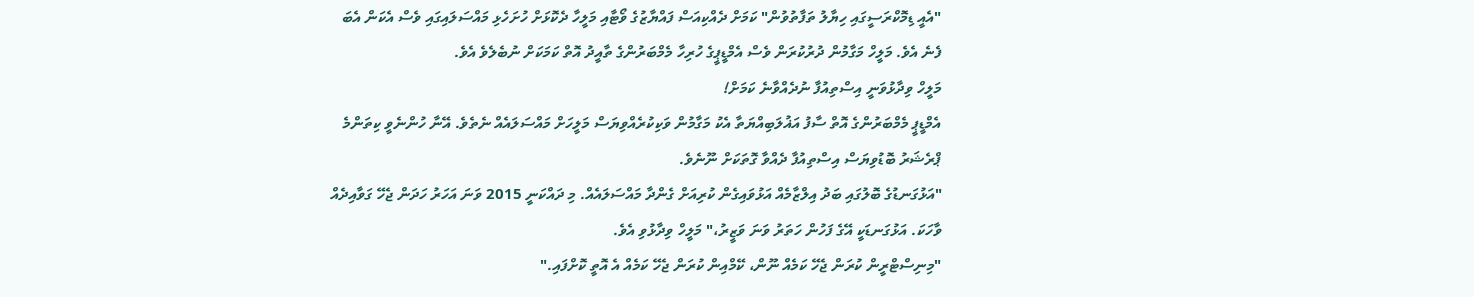"އެއީ ޑިމޮކްރަސީގައި ހިޔާލު ތަފާތުވުން" ކަމަށް ދެއްކިއަސް ފައްޔާޒުގެ ވޯޓާއި މަލީހާ ދެކޮޅަށް ހުށަހެޅި މައްސަލައިގައި ވެސް އެކަން އެބަ ފެނެ އެވެ. މަލީހް މަގާމުން ދުރުކުރަން ވެސް އެމްޑީޕީގެ ހުރިހާ މެމްބަރުންގެ ތާއީދު އޮތް ކަމަކަށް ނުބެލެވެ އެވެ.
މަލީހް ވިދާޅުވަނީ އިސްތިއުފާ ނުދެއްވާނެ ކަމަށް!
އެމްޑީޕީ މެމްބަރުންގެ އޮތް ސާފު އަޣުލަބިއްޔަތާ އެކު މަގާމުން ވަކިކުރެއްވިޔަސް މަލީހަށް މައްސަލައެއް ނެތެވެ. އޭނާ ހުންނެވީ ކިތަންމެ ޕްރެޝަރު ބޮޑުވިޔަސް އިސްތިއުފާ ދެއްވާ ގޮތަކަށް ނޫނެވެ.
"އަޅުގަނޑުގެ ބޮލުގައި ބަދު އިލްޒާމެއް އަޅުވައިގެން ކުރިއަށް ގެންދާ މައްސަލައެއް. މި ދައްކަނީ 2015 ވަނަ އަހަރު ހަދަން ޖެހޭ ގަވާއިދެއް ވާހަކަ. އަޅުގަނޑަކީ އޭގެ ފަހުން ހަތަރު ވަނަ ވަޒީރު،" މަލީހް ވިދާޅުވި އެވެ.
"މިނިސްޓްރީން ކުރަން ޖެހޭ ކަމެއް ނޫން، ކޭމްއިން ކުރަން ޖެހޭ ކަމެއް އެ އޮތީ ކޮށްފައި."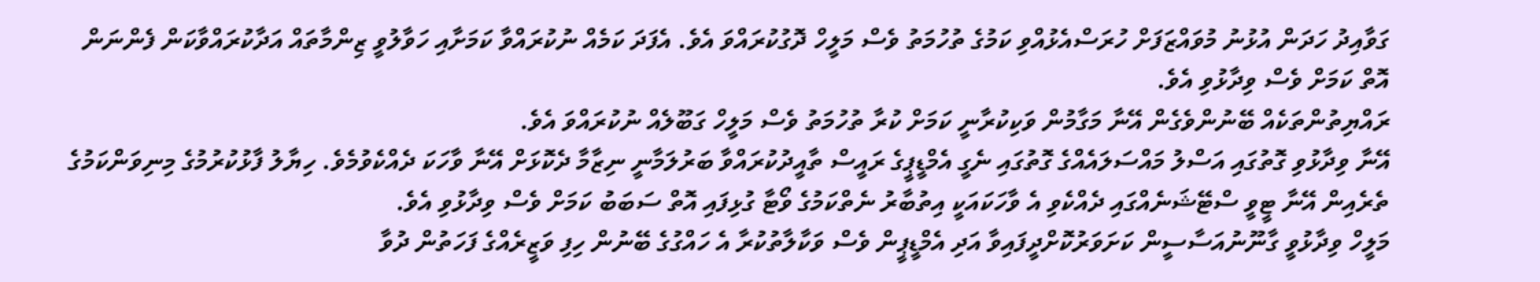ގަވާއިދު ހަދަން އުޅުނު މުވައްޒަފަށް ހުރަސްއެޅުއްވި ކަމުގެ ތުހުމަތު ވެސް މަލީހް ދޮގުކުރައްވަ އެވެ. އެފަދަ ކަމެއް ނުކުރައްވާ ކަމަށާއި ހަވާލުވީ ޒިންމާތައް އަދާކުރައްވާކަން ފެންނަން އޮތް ކަމަށް ވެސް ވިދާޅުވި އެވެ.
ރައްޔިތުންތަކެއް ބޭނުންވެގެން އޭނާ މަގާމުން ވަކިކުރާނީ ކަމަށް ކުރާ ތުހުމަތު ވެސް މަލީހް ގަބޫލެއް ނުކުރައްވަ އެވެ.
އޭނާ ވިދާޅުވި ގޮތުގައި އަސްލު މައްސަލައެއްގެ ގޮތުގައި ނެގީ އެމްޑީޕީގެ ރައީސް ތާއީދުކުރައްވާ ބަރުލަމާނީ ނިޒާމާ ދެކޮޅަށް އޭނާ ވާހަކަ ދެއްކެވުމެވެ. ހިޔާލު ފާޅުކުރުމުގެ މިނިވަންކަމުގެ ތެރެއިން އޭނާ ޓީވީ ސްޓޭޝަނެއްގައި ދެއްކެވި އެ ވާހަކައަކީ އިތުބާރު ނެތްކަމުގެ ވޯޓާ ގުޅިފައި އޮތް ސަބަބު ކަމަށް ވެސް ވިދާޅުވި އެވެ.
މަލީހް ވިދާޅުވީ ގާނޫނުއަސާސީން ކަށަވަރުކޮށްދީފައިވާ އަދި އެމްޑީޕީން ވެސް ވަކާލާތުކުރާ އެ ހައްގުގެ ބޭނުން ހިފި ވަޒީރެއްގެ ފަހަތުން ދުވާ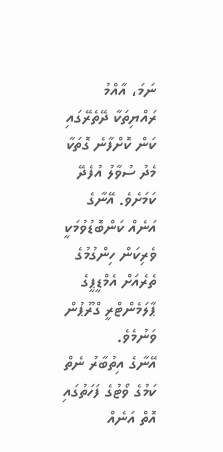ނަމަ، އާއްމު ރައްޔިތަކާ ދޭތެރޭގައި ކަން ކޮށްފާނެ ގޮތަކާ މެދު ސުވާލު އުފެދޭ ކަމަށެވެ. އޭނާގެ އަނެއް ކަންބޮޑުވުމަކީ ވެރިކަން ހިންގުމުގެ ތެރެއަށް އެމްޑީޕީގެ ޕާލަމެންޓްރީ ގްރޫޕުން ވަނުމެވެ.
އޭނާގެ އިތުބާރު ނެތް ކަމުގެ ވޯޓުގެ ފަހަތުގައި އޮތް އަނެއް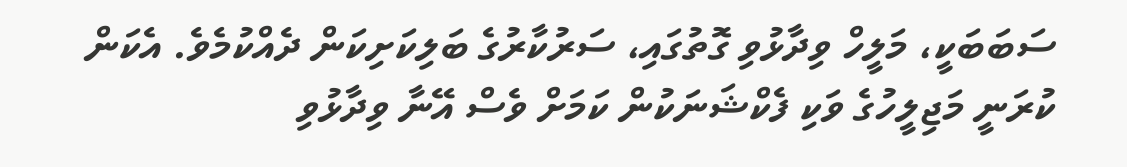ސަބަބަކީ، މަލީހް ވިދާޅުވި ގޮތުގައި، ސަރުކާރުގެ ބަލިކަށިކަން ދެއްކުމެވެ. އެކަން ކުރަނީ މަޖިލީހުގެ ވަކި ފެކްޝަނަކުން ކަމަށް ވެސް އޭނާ ވިދާޅުވި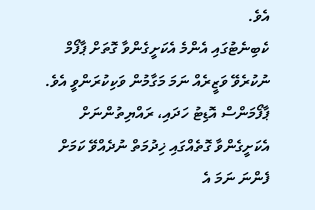އެވެ.
ކެބިނެޓުގައި އެންމެ އެކަށީގެންވާ ގޮތަށް ޕާފޯމް ނުކުރެވޭ ވަޒީރެއް ނަމަ މަގާމުން ވަކިކުރަންވީ އެވެ. ޕާފޯމަންސް އޮޑިޓު ހަދައި، ރައްޔިތުންނަށް އެކަށީގެންވާ ގޮތެއްގައި ޚިދުމަތް ނުދެއްވޭ ކަމަށް ފެންނަ ނަމަ އެ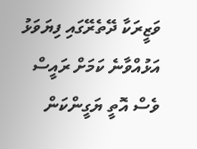ވަޒީރަކާ ދޭތެރޭގައި ފިޔަވަޅު އަޅުއްވާނެ ކަމަށް ރައީސް ވެސް އޮތީ ޔަގީންކަން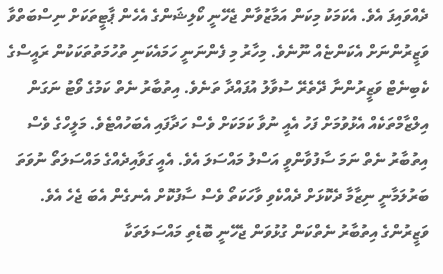ދެއްވައިފަ އެވެ. އެކަމަކު މިކަން އަމާޒުވާން ޖެހޭނީ ކޯލިޝަންގެ އެހެން ޕާޓީތަކަށް ނިސްބަތްވާ ވަޒީރުންނަށް އެކަންޏެއް ނޫނެވެ. މިހާރު މި ފެންނަނީ ހަމައެކަނި ތުހުމަތުތަކަކުން ރައީސްގެ ކެބިނެޓް ވަޒީރުންނާ ދޭތެރޭ ސުވާލު އުފައްދާ ތަނެވެ. އިތުބާރު ނެތް ކަމުގެ ވޯޓު ނަގަން އިލްޒާމްތަކެއް އެޅުވުމަށް ފަހު އެއީ ނުވާ ކަމަކަށް ވެސް ހަދާފައި އެބަހުއްޓެވެ. މަލީހްގެ ވެސް އިތުބާރު ނެތް ނަމަ ސާފުވާންވީ އަސްލު މައްސަލަ އެވެ. އެއީ ގަވާއިދެއްގެ މައްސަލަތޯ ނުވަތަ ބަރުލަމާނީ ނިޒާމާ ދެކޮޅަށް ދެއްކެވި ވާހަކަތޯ ވެސް ސާފުކޮށް އެނގެން އެބަ ޖެހެ އެވެ. ވަޒީރުންގެ އިތުބާރު ނެތްކަން ގުޅުވަން ޖެހޭނީ ބޮޑެތި މައްސަލަތަކާ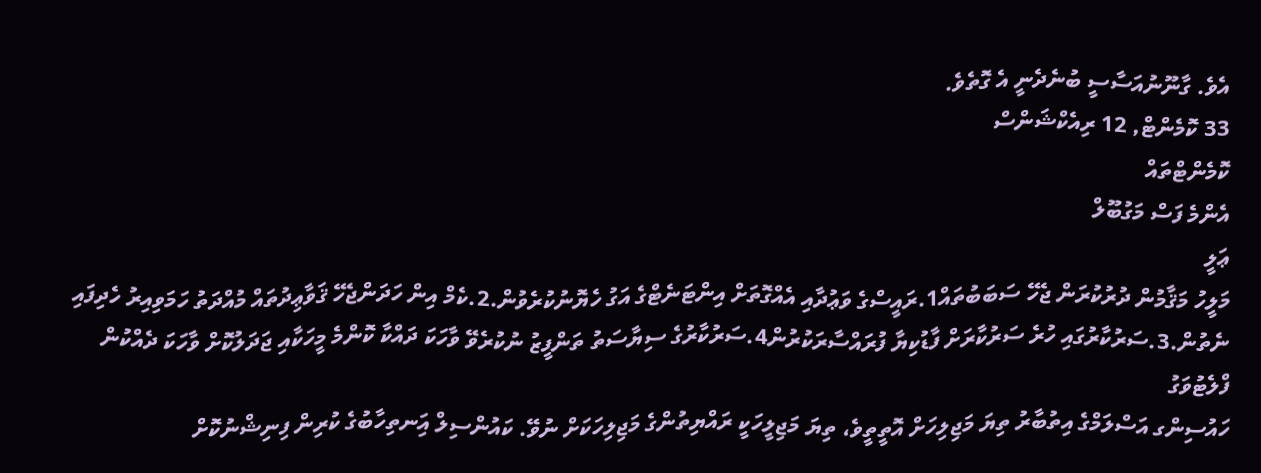އެވެ. ގާނޫނުއަސާސީ ބުނެދެނީ އެ ގޮތެވެ.
33 ކޮމެންޓް, 12 ރިއެކްޝަންސް
ކޮމެންޓްތައް
އެންމެ ފަސް މަގުބޫލް
ޢަލީ
މަލީހު މަޤާމުން ދުރުކުރަން ޖެހޭ ސަބަބުތައް1.ރައީސްގެ ވަޢުދާއި އެއްގޮތަށް އިންޓަނެޓްގެ އަގު ހެޔޮނުކުރެވުން.2.ކެމް އިން ހަދަންޖެހޭ ޤަވާޢިދުތައް މުއްދަތު ހަމަވިއިރު ހެދިފައި ނެތުން.3.ސަރުކާރުގައި ހުރެ ސަރުކާރަށް ފާޑުކިޔާ ފުރައްސާރަކުރުން4.ސަރުކާރުގެ ސިޔާސަތު ތަންފީޒު ނުކުރެވޭ ވާހަކަ ދައްކާ ކޮންމެ މީހަކާއި ޖަދަލުކޮށް ވާހަކަ ދެއްކުން
ފްލެޓުވަގު
ހައުސިންގ އަސްލަމްގެ އިތުބާރު ތިޔަ މަޖިލިހަށް އޮތީތީވެ، ތިޔަ މަޖިލީހަކީ ރައްޔިތުންގެ މަޖިލިހަކަށް ނުވޭ. ކައުންސިލް އަިނތިހާބުގެ ކުރިން ފިނިޝްނުކޮށް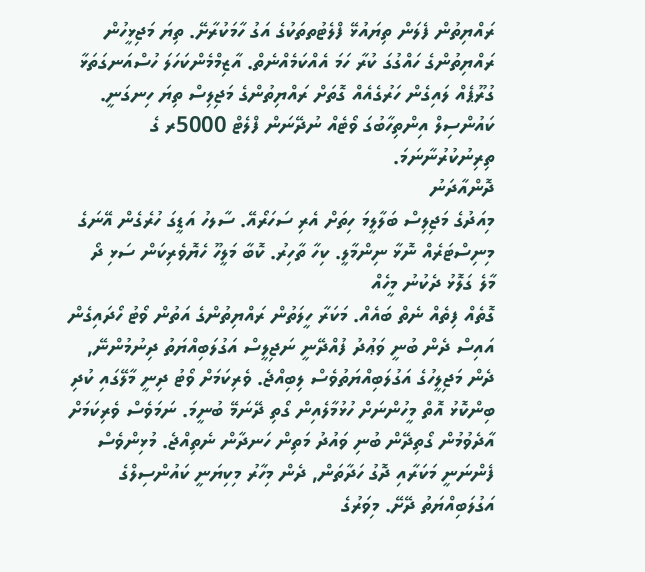ރައްޔިތުން ފެލަން ތިޔައުޅޭ ފްލެޓުތތަކުގެ އަގު ހާމަކުރާށޭ. ތިޔަ މަޖިޅީހުން ރައްޔިތުންގެ ހައްގުގަ ކުރާ ހަމަ އެއްކަމެއްނެތް. އާޒިމްމެންކަހަލަ ހުސްއަނގަތަޅާ ގުރޫޕެއް ލައިގެން ހަރުގެއެއް ގޮތަށް ރައްޔިތުންގެ މަޖިލިސް ތިޔަ ހިނގަނީ. ކައުންސިލް އިންތިހާބުގަ ވޯޓެއް ނުދޭނަން ފްލެޓް 5000ރ ގެ ތިރިނުކުރުނާނަމަ.
ދޮންއާދަނު
މިއަދުގެ މަޖިލިސް ބަލާލީމަ ހިތަށް އެރި ސަހަރޯއޭ. ސާލހު އަޑީގަ ހުރެގެން އޭނަގެ މިނިސްޓަރެއް ނޮޅާ ނިންމާލީ. ކިހާ ތާހިރު. ކޮބާ މަލީހޫ ހެޔޮވެރިކަން ސަޅި ދޯ
މާލެ ގަލޮޅު ދެކުނު މީހެއް
ގޮތެއް ފިތެއް ނެތް ބައެއް. މަކަރާ ހީލަތުން ރައްޔިތުންގެ އަތުން ވޯޓު ހޯދައިގެން އައިސް ދެން ބުނީ ވަޢުދު ފުއްދޭނީ ނަޖިލީސް އަގުލަބިއްޔަތު ދިނުމުންނޭ, ދެން މަޖިލީހުގެ އަގުލަބިއްޔަތުވެސް ލިބިއްޖެ. ވެރިކަމަށް ވޯޓު ދިނީ މާލޭގައި ކުދި ބިންކޮޅު އޮތް މީހުންނަށް ހުޅުމާލެއިން ގޯތި ދޭނަމޭ ބުނީމަ. ނަމަވެސް ވެރިކަމަށް އާދެވުމުން ގޯތިދޭން ބުނި ވައުދު މަތިން ހަނދާން ނެތިއްޖެ. މުޅިންވެސް ފެންނަނީ މަކަރާއި ދޮގު ހަދާތަން, ދެން މިހާރު މިކިޔަނީ ކައުންސިލްގެ އަގުލަބިއްޔަތު ދޭށޭ. މިވަރުގެ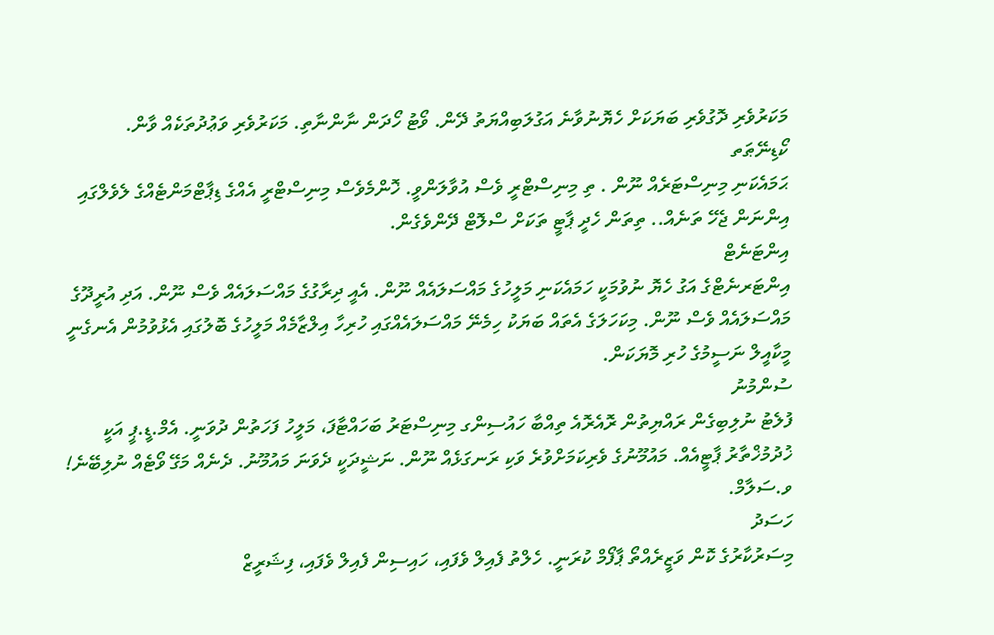މަކަރުވެރި ދޮގުވެރި ބަޔަކަށް ހެޔޮނުވާނެ އަގުލަބިއްޔަތު ދޭން. ވޯޓު ހޯދަން ނާންނާތި. މަކަރުވެރި ވަޢުދުތަކެއް ވާން.
ކޯޑިނޭޠަތ
ޙަމައެކަނި މިނިސްޓަރެއް ނޫން . ތި މިނިސްޓްރީ ވެސް އުވާލަންވީ. ޚޮންމެވެސް މިނިސްޓްރީ އެއްގެ ޑިޕާޓްމަންޓެއްގެ ލެވެލްގައި އިންނަން ޖެހޭ ތަނެއް.. ތިތަން ހެދީ ޕާޓީ ތަކަށް ސްލޮޓް ދޭންވެގެން.
އިންޓަނެޓް
އިންޓަރނެޓްގެ އަގު ހެޔޮ ނުވުމަކީ ހަމައެކަނި މަލީހުގެ މައްސަލައެއް ނޫން. އެއީ ދިރާގުގެ މައްސަލައެއް ވެސް ނޫން. އަދި އުރީދޫގެ މައްސަލައެއް ވެސް ނޫން. މިކަހަލަގެ އެތައް ބަޔަކު ހިމެނޭ މައްސަލައެއްގައި ހުރިހާ އިލްޒާމެއް މަލީހުގެ ބޮލުގައި އެޅުވުމުން އެނގެނީ މީކާއީލް ނަސީމުގެ ހުރި މޮޔަކަން.
ސުންމުނު
ފުލެޓު ނުލިބިގެން ރައްޔިތުން ރޮއެރޮއެ ތިއްބާ ހައުސިންގ މިނިސްޓަރު ބަހައްޓާފަ، މަލީހު ފަހަތުން ދުވަނީ. އެމް.ޑީ.ޕީ އަކީ ޚުދުމުޚްތާރު ޕާޓީއެއް. މައުމޫނުގެ ވެރިކަމަށްވުރެ ވަކި ރަނގަޅެއް ނޫން. ނަޝީދަކީ ދެވަނަ މައުމޫނު. ދެނެއް މަގޭ ވޯޓެއް ނުލިބޭނެ! ވ.ސަލާމް.
ހަސަދު
މިސަރުކާރުގެ ކޮން ވަޒީރެއްތޯ ޕާފޯމް ކުރަނީ. ހެލްތު ފެއިލް ވެފައި، ހައިސިން ފެއިލް ވެފައި، ފިޝަރީޒް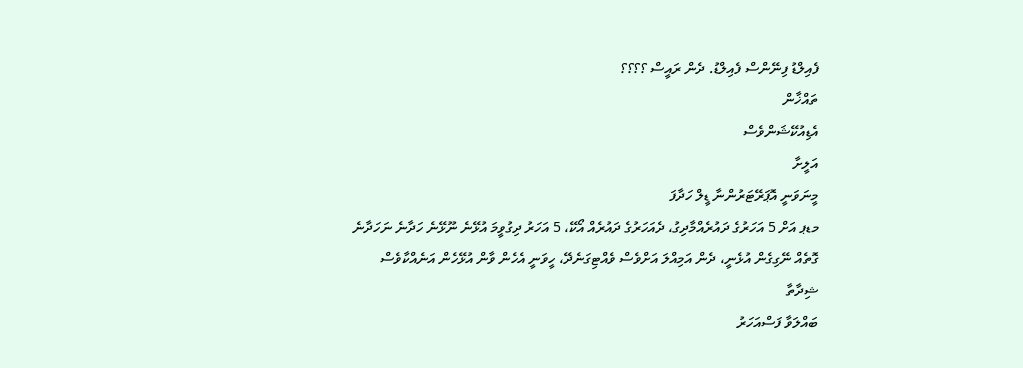ފެއިލްޑު ފިނޭންސް ފެއިލްޑު. ދެން ރައީސް ؟؟؟؟
ތައްޚާން
އެޑިއުކޭޝަންވެސް
އަލީށާ
މީނަވަނީ އޮޕަރޭޓަރުންނާ ޑީލް ހަދާފަ
މޑޕ އަށް 5 އަހަރުގެ ދައުރެއްމާދިގު، ދެއަހަރުގެ ދައުރެއް އޯކޭ، 5 އަހަރު ދިގުވީމަ އުޅޭނެ ނޫޅޭނެ ހަދާނެ ނަހަދާނެ ގޮތެއް ނޭގިގެން އުޅެނީ، ދެން އަމިއްލަ އަށްވެސް ވެއްޓިގަނެދޭ، ހީވަނީ އެހެން ވާން އުޅޭހެން އަނެއްކާވެސް
ޝިދާތާ
ބައްލަވާ ފަސްއަހަރު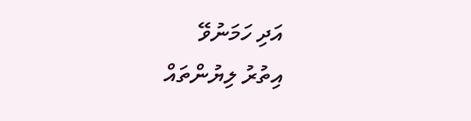އަދި ހަމަނުވޭ
އިތުރު ލިޔުންތައް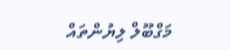މަގްބޫލް ލިޔުންތައް